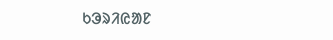ᱠᱳᱨᱤᱭᱟᱱ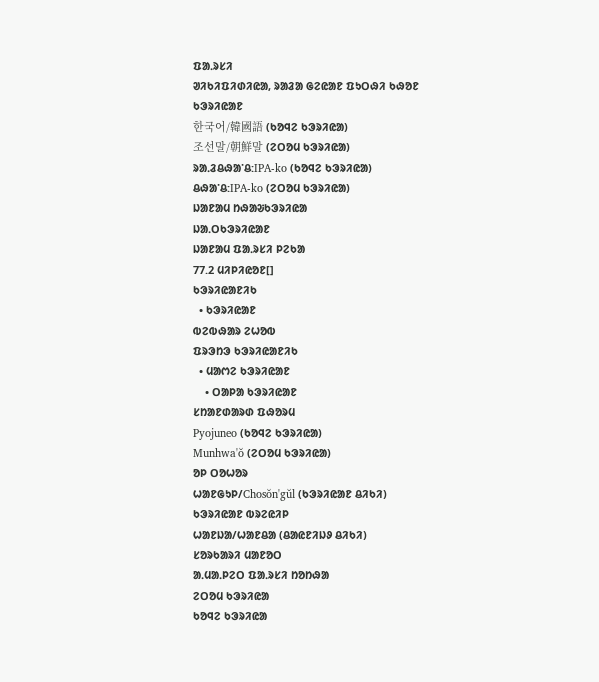ᱯᱟᱹᱨᱥᱤ
ᱣᱤᱠᱤᱯᱤᱰᱤᱭᱟ, ᱨᱟᱲᱟ ᱜᱮᱭᱟᱱ ᱯᱩᱛᱷᱤ ᱠᱷᱚᱱ
ᱠᱳᱨᱤᱭᱟᱱ
한국어/韓國語 (ᱠᱚᱧᱮ ᱠᱳᱨᱤᱭᱟ)
조선말/朝鮮말 (ᱮᱛᱚᱢ ᱠᱳᱨᱤᱭᱟ)
ᱨᱟᱹᱲᱪᱷᱟᱸᱪ:IPA-ko (ᱠᱚᱧᱮ ᱠᱳᱨᱤᱭᱟ)
ᱪᱷᱟᱸᱪ:IPA-ko (ᱮᱛᱚᱢ ᱠᱳᱨᱤᱭᱟ)
ᱡᱟᱱᱟᱢ ᱴᱷᱟᱶᱠᱳᱨᱤᱭᱟ
ᱡᱟᱹᱛᱠᱳᱨᱤᱭᱟᱱ
ᱡᱟᱱᱟᱢ ᱯᱟᱹᱨᱥᱤ ᱞᱮᱠᱟ
77.2 ᱢᱤᱞᱤᱭᱚᱱ[]
ᱠᱳᱨᱤᱭᱟᱱᱤᱠ
  • ᱠᱳᱨᱤᱭᱟᱱ
ᱵᱮᱵᱷᱟᱨ ᱮᱦᱚᱵ
ᱯᱨᱳᱴᱳ ᱠᱳᱨᱤᱭᱟᱱᱤᱠ
  • ᱢᱟᱬᱮ ᱠᱳᱨᱤᱭᱟᱱ
    • ᱛᱟᱞᱟ ᱠᱳᱨᱤᱭᱟᱱ
ᱥᱴᱟᱱᱰᱟᱨᱰ ᱯᱷᱚᱨᱢ
Pyojuneo (ᱠᱚᱧᱮ ᱠᱳᱨᱤᱭᱟ)
Munhwa'ŏ (ᱮᱛᱚᱢ ᱠᱳᱨᱤᱭᱟ)
ᱚᱞ ᱛᱚᱦᱚᱨ
ᱦᱟᱱᱜᱩᱞ/Chosŏn'gŭl (ᱠᱳᱨᱤᱭᱟᱱ ᱪᱤᱠᱤ)
ᱠᱳᱨᱤᱭᱟᱱ ᱵᱨᱮᱭᱤᱞ
ᱦᱟᱱᱡᱟ/ᱦᱟᱱᱪᱟ (ᱪᱟᱭᱱᱤᱡᱽ ᱪᱤᱠᱤ)
ᱥᱚᱨᱠᱟᱨᱤ ᱢᱟᱱᱚᱛ
ᱟᱹᱢᱟᱹᱞᱮᱛ ᱯᱟᱹᱨᱥᱤ ᱴᱚᱴᱷᱟ
ᱮᱛᱚᱢ ᱠᱳᱨᱤᱭᱟ
ᱠᱚᱧᱮ ᱠᱳᱨᱤᱭᱟ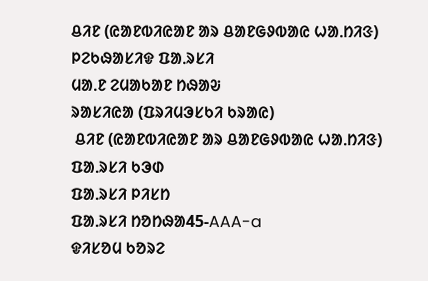ᱪᱤᱱ (ᱭᱟᱱᱵᱤᱭᱟᱱ ᱟᱨ ᱪᱟᱱᱜᱽᱵᱟᱭ ᱦᱟᱹᱴᱤᱝ)
ᱞᱮᱠᱷᱟᱥᱤᱫ ᱯᱟᱹᱨᱥᱤ
ᱢᱟᱹᱱ ᱮᱢᱟᱠᱟᱱ ᱴᱷᱟᱶ
ᱨᱟᱥᱤᱭᱟ (ᱯᱨᱤᱢᱳᱥᱠᱤ ᱠᱨᱟᱭ)
 ᱪᱤᱱ (ᱭᱟᱱᱵᱤᱭᱟᱱ ᱟᱨ ᱪᱟᱱᱜᱽᱵᱟᱭ ᱦᱟᱹᱴᱤᱝ)
ᱯᱟᱹᱨᱥᱤ ᱠᱳᱰ
ᱯᱟᱹᱨᱥᱤ ᱞᱤᱥᱴ
ᱯᱟᱹᱨᱥᱤ ᱴᱚᱴᱷᱟ45-AAA-a
ᱫᱤᱥᱚᱢ ᱠᱚᱨᱮ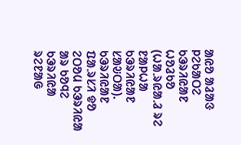ᱟᱭᱚ ᱟᱲᱟᱝ ᱞᱮᱠᱟᱛᱮ ᱠᱳᱨᱤᱭᱟᱱ ᱦᱚᱲᱠᱚ (ᱦᱟᱹᱨᱭᱟᱹᱲ ᱨᱮ ᱱᱟᱞᱦᱟ ᱠᱳᱨᱤᱭᱟᱱ ᱥᱟᱶᱛᱟ).
ᱠᱳᱨᱤᱭᱟᱱ ᱯᱟᱹᱨᱥᱤ ᱫᱚ ᱮᱛᱚᱢ ᱠᱳᱨᱤᱭᱟ ᱟᱨ ᱠᱚᱧᱮ ᱠᱳᱨᱤᱭᱟ ᱨᱮᱱᱟᱜ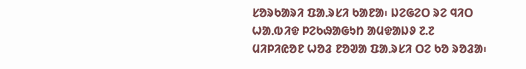ᱥᱚᱨᱠᱟᱨᱤ ᱯᱟᱹᱨᱥᱤ ᱠᱟᱱᱟ᱾ ᱡᱮᱜᱮᱛ ᱨᱮ ᱧᱤᱛ ᱦᱟᱹᱵᱤᱫ ᱞᱮᱠᱷᱟᱜᱩᱴ ᱟᱢᱫᱟᱡᱽ ᱗.᱗ ᱢᱤᱞᱤᱭᱚᱱ ᱦᱚᱲ ᱱᱚᱣᱟ ᱯᱟᱹᱨᱥᱤ ᱛᱮ ᱠᱚ ᱨᱚᱲᱟ᱾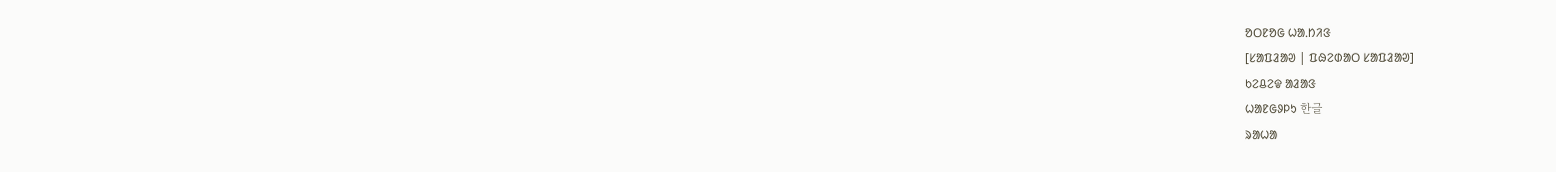ᱚᱛᱱᱚᱜ ᱦᱟᱹᱴᱤᱝ
[ᱥᱟᱯᱲᱟᱣ | ᱯᱷᱮᱰᱟᱛ ᱥᱟᱯᱲᱟᱣ]
ᱠᱮᱪᱮᱫ ᱟᱲᱟᱝ
ᱦᱟᱱᱜᱽᱞᱩ 한글
ᱨᱟᱦᱟ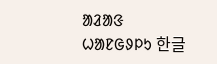ᱟᱲᱟᱝ
ᱦᱟᱱᱜᱽᱞᱩ 한글